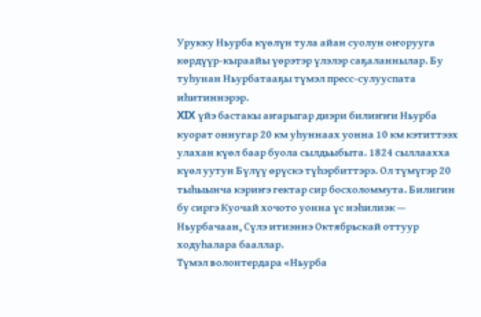Урукку Ньурба күөлүн тула айан суолун оҥорууга көрдүүр-кыраайы үөрэтэр үлэлэр саҕаланнылар. Бу туһунан Ньурбатааҕы түмэл пресс-сулууспата иһитиннэрэр.
XIX үйэ бастакы аҥарыгар диэри билиҥҥи Ньурба куорат оннугар 20 км уһуннаах уонна 10 км кэтиттээх улахан күөл баар буола сылдьыбыта. 1824 сыллаахха күөл уутун Бүлүү өрүскэ түһэрбиттэрэ. Ол түмүгэр 20 тыһыынча кэриҥэ гектар сир босхоломмута. Билигин бу сиргэ Куочай хочото уонна үс нэһилиэк — Ньурбачаан, Сүлэ итиэннэ Октябрьскай оттуур ходуһалара бааллар.
Түмэл волонтердара «Ньурба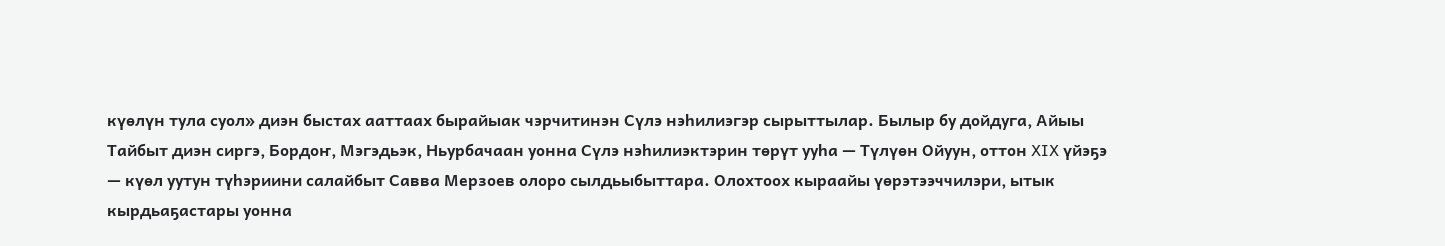күөлүн тула суол» диэн быстах ааттаах бырайыак чэрчитинэн Сүлэ нэһилиэгэр сырыттылар. Былыр бу дойдуга, Айыы Тайбыт диэн сиргэ, Бордоҥ, Мэгэдьэк, Ньурбачаан уонна Сүлэ нэһилиэктэрин төрүт ууһа — Түлүөн Ойуун, оттон XIX үйэҕэ — күөл уутун түһэриини салайбыт Савва Мерзоев олоро сылдьыбыттара. Олохтоох кыраайы үөрэтээччилэри, ытык кырдьаҕастары уонна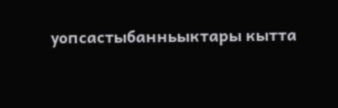уопсастыбанньыктары кытта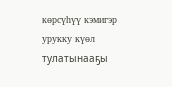көрсүһүү кэмигэр урукку күөл тулатынааҕы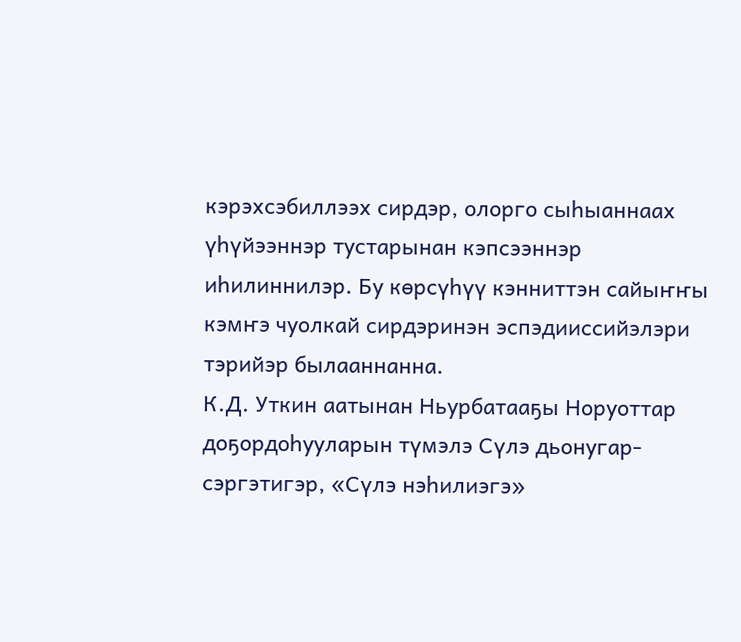кэрэхсэбиллээх сирдэр, олорго сыһыаннаах үһүйээннэр тустарынан кэпсээннэр иһилиннилэр. Бу көрсүһүү кэнниттэн сайыҥҥы кэмҥэ чуолкай сирдэринэн эспэдииссийэлэри тэрийэр былааннанна.
К.Д. Уткин аатынан Ньурбатааҕы Норуоттар доҕордоһууларын түмэлэ Сүлэ дьонугар-сэргэтигэр, «Сүлэ нэһилиэгэ»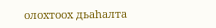олохтоох дьаһалта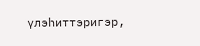үлэһиттэригэр,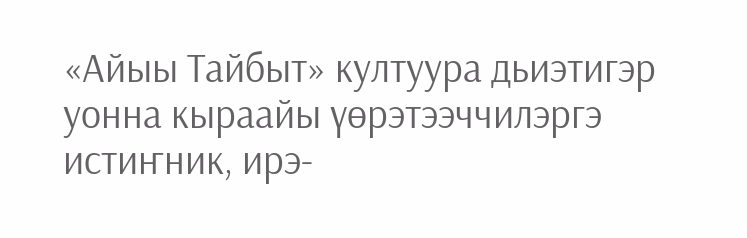«Айыы Тайбыт» култуура дьиэтигэр уонна кыраайы үөрэтээччилэргэ истиҥник, ирэ-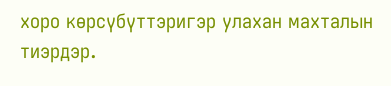хоро көрсүбүттэригэр улахан махталын тиэрдэр.